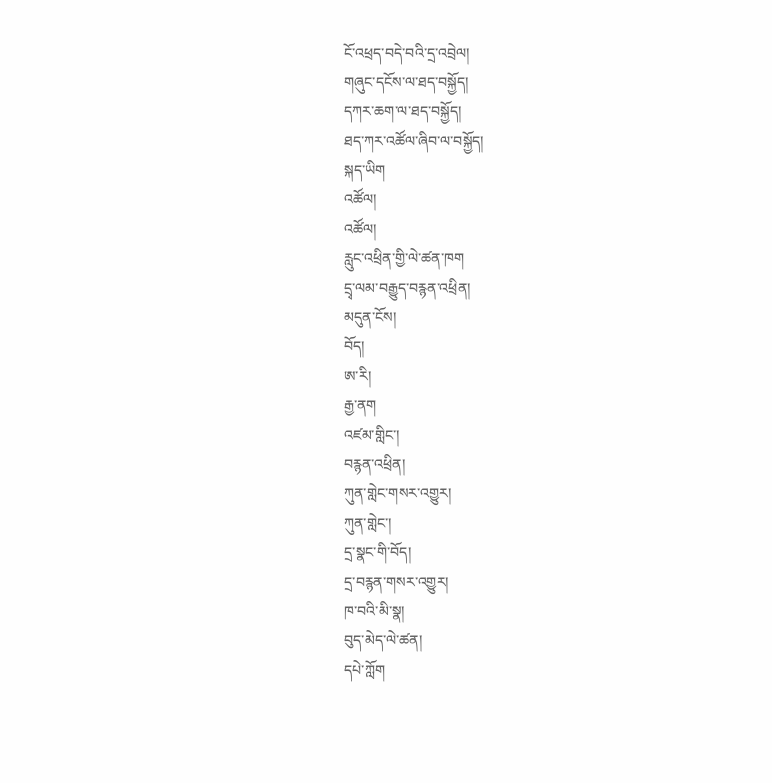ངོ་འཕྲད་བདེ་བའི་དྲ་འབྲེལ།
གཞུང་དངོས་ལ་ཐད་བསྐྱོད།
དཀར་ཆག་ལ་ཐད་བསྐྱོད།
ཐད་ཀར་འཚོལ་ཞིབ་ལ་བསྐྱོད།
སྐད་ཡིག
འཚོལ།
འཚོལ།
རླུང་འཕྲིན་གྱི་ལེ་ཚན་ཁག
དྲྭ་ལམ་བརྒྱུད་བརྙན་འཕྲིན།
མདུན་ངོས།
བོད།
ཨ་རི།
རྒྱ་ནག
འཛམ་གླིང་།
བརྙན་འཕྲིན།
ཀུན་གླེང་གསར་འགྱུར།
ཀུན་གླེང་།
དྲ་སྣང་གི་བོད།
དྲ་བརྙན་གསར་འགྱུར།
ཁ་བའི་མི་སྣ།
བུད་མེད་ལེ་ཚན།
དཔེ་ཀློག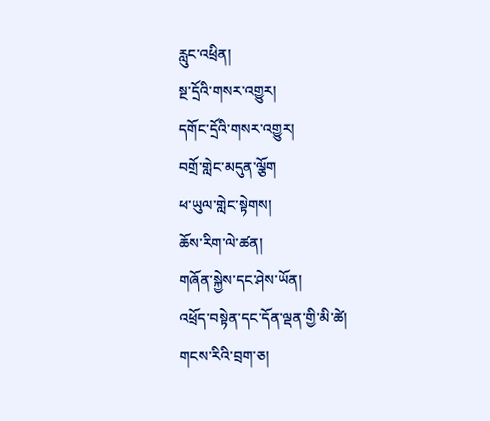རླུང་འཕྲིན།
སྔ་དྲོའི་གསར་འགྱུར།
དགོང་དྲོའི་གསར་འགྱུར།
བགྲོ་གླེང་མདུན་ལྕོག
ཕ་ཡུལ་གླེང་སྟེགས།
ཆོས་རིག་ལེ་ཚན།
གཞོན་སྐྱེས་དང་ཤེས་ཡོན།
འཕྲོད་བསྟེན་དང་དོན་ལྡན་གྱི་མི་ཚེ།
གངས་རིའི་བྲག་ཅ།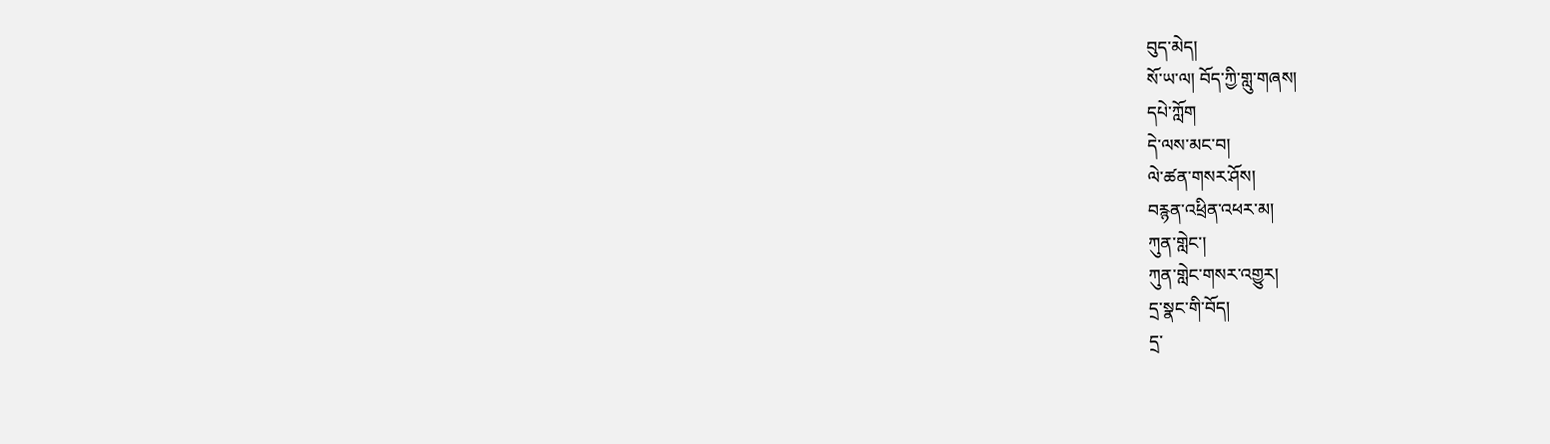བུད་མེད།
སོ་ཡ་ལ། བོད་ཀྱི་གླུ་གཞས།
དཔེ་ཀློག
དེ་ལས་མང་བ།
ལེ་ཚན་གསར་ཤོས།
བརྙན་འཕྲིན་འཕར་མ།
ཀུན་གླེང་།
ཀུན་གླེང་གསར་འགྱུར།
དྲ་སྣང་གི་བོད།
དྲ་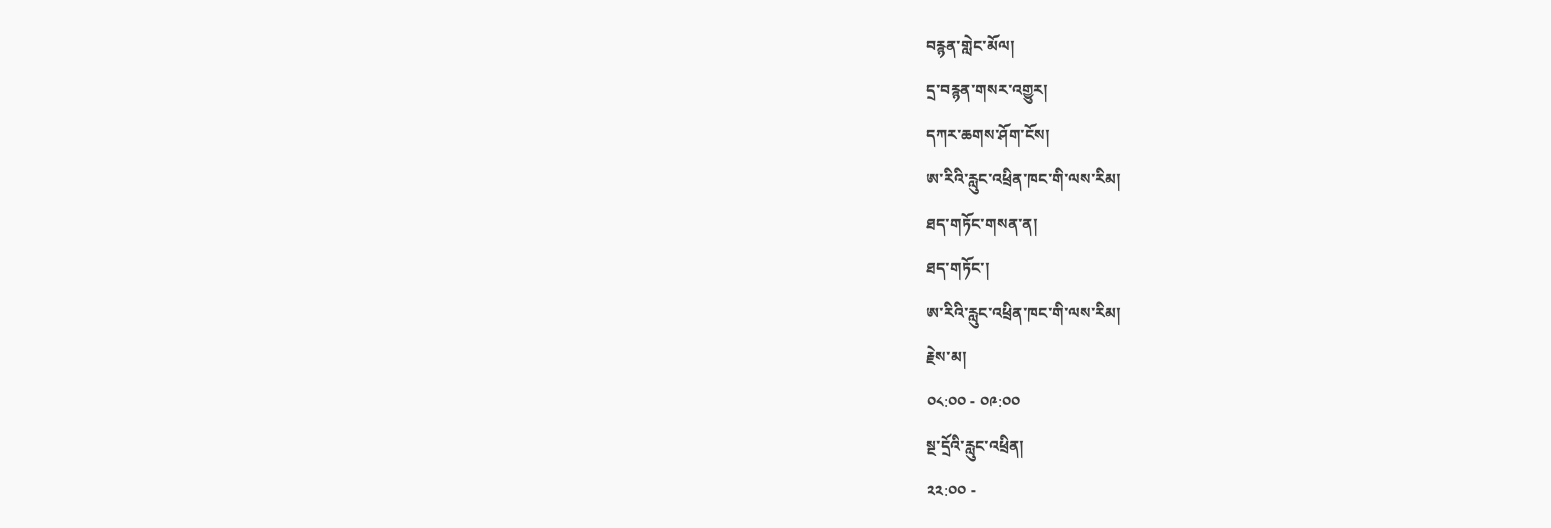བརྙན་གླེང་མོལ།
དྲ་བརྙན་གསར་འགྱུར།
དཀར་ཆགས་ཤོག་ངོས།
ཨ་རིའི་རླུང་འཕྲིན་ཁང་གི་ལས་རིམ།
ཐད་གཏོང་གསན་ན།
ཐད་གཏོང་།
ཨ་རིའི་རླུང་འཕྲིན་ཁང་གི་ལས་རིམ།
རྗེས་མ།
༠༨:༠༠ - ༠༩:༠༠
སྔ་དྲོའི་རླུང་འཕྲིན།
༢༢:༠༠ -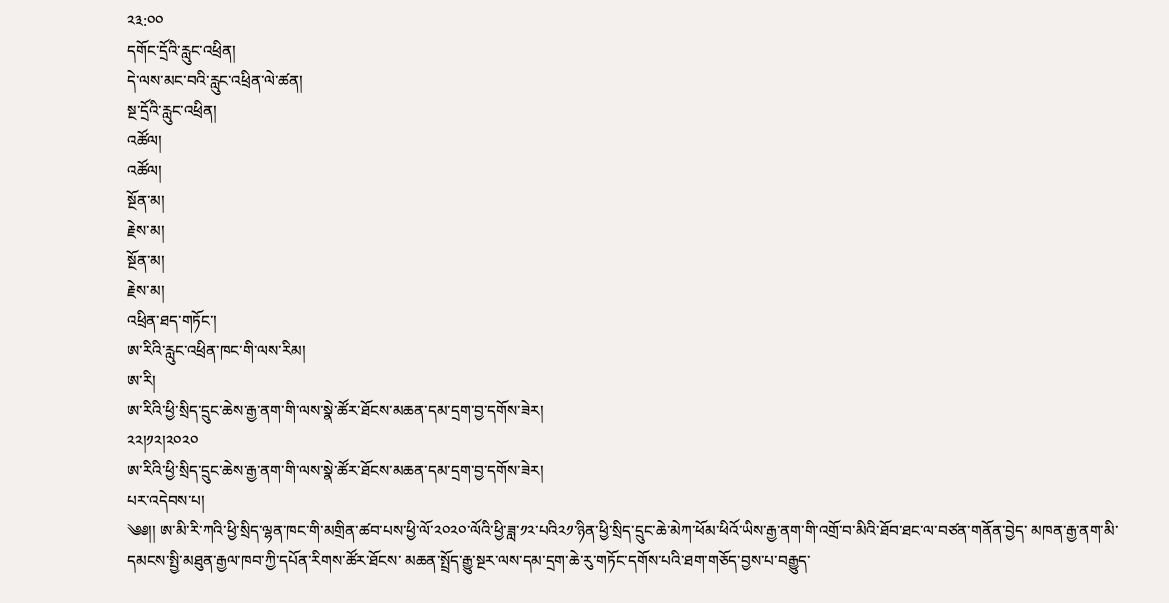༢༣:༠༠
དགོང་དྲོའི་རླུང་འཕྲིན།
དེ་ལས་མང་བའི་རླུང་འཕྲིན་ལེ་ཚན།
སྔ་དྲོའི་རླུང་འཕྲིན།
འཚོལ།
འཚོལ།
སྔོན་མ།
རྗེས་མ།
སྔོན་མ།
རྗེས་མ།
འཕྲིན་ཐད་གཏོང་།
ཨ་རིའི་རླུང་འཕྲིན་ཁང་གི་ལས་རིམ།
ཨ་རི།
ཨ་རིའི་ཕྱི་སྲིད་དྲུང་ཆེས་རྒྱ་ནག་གི་ལས་སྣེ་ཚོར་ཐོངས་མཆན་དམ་དྲག་བྱ་དགོས་ཟེར།
༢༢།༡༢།༢༠༢༠
ཨ་རིའི་ཕྱི་སྲིད་དྲུང་ཆེས་རྒྱ་ནག་གི་ལས་སྣེ་ཚོར་ཐོངས་མཆན་དམ་དྲག་བྱ་དགོས་ཟེར།
པར་འདེབས་པ།
༄༅།། ཨ་མི་རི་ཀའི་ཕྱི་སྲིད་ལྷན་ཁང་གི་མགྲིན་ཚབ་པས་ཕྱི་ལོ་༢༠༢༠་ལོའི་ཕྱི་ཟླ་༡༢་པའི༢༡་ཉིན་ཕྱི་སྲིད་དྲུང་ཆེ་མེཀ་ཕོམ་ཕིའོ་ཡིས་རྒྱ་ནག་གི་འགྲོ་བ་མིའི་ཐོབ་ཐང་ལ་བཙན་གནོན་བྱེད་ མཁན་རྒྱ་ནག་མི་དམངས་སྤྱི་མཐུན་རྒྱལ་ཁབ་ཀྱི་དཔོན་རིགས་ཚོར་ཐོངས་ མཆན་སྤྲོད་རྒྱུ་སྔར་ལས་དམ་དྲག་ཆེ་རུ་གཏོང་དགོས་པའི་ཐག་གཅོད་བྱས་པ་བརྒྱུད་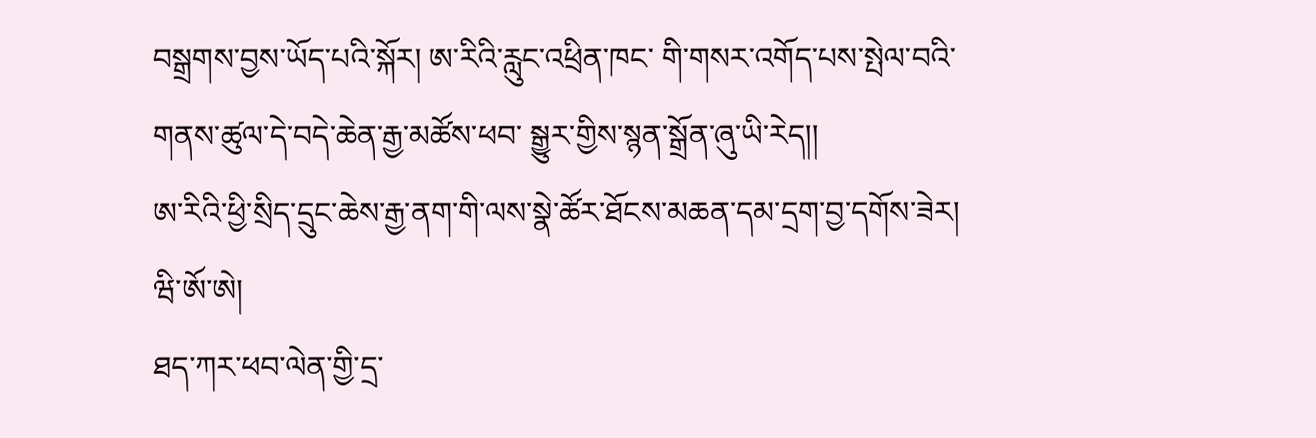བསྒྲགས་བྱས་ཡོད་པའི་སྐོར། ཨ་རིའི་རླུང་འཕྲིན་ཁང་ གི་གསར་འགོད་པས་སྤེལ་བའི་གནས་ཚུལ་དེ་བདེ་ཆེན་རྒྱ་མཚོས་ཕབ་ སྒྱུར་གྱིས་སྙན་སྒྲོན་ཞུ་ཡི་རེད།།
ཨ་རིའི་ཕྱི་སྲིད་དྲུང་ཆེས་རྒྱ་ནག་གི་ལས་སྣེ་ཚོར་ཐོངས་མཆན་དམ་དྲག་བྱ་དགོས་ཟེར།
ཝི་ཨོ་ཨེ།
ཐད་ཀར་ཕབ་ལེན་གྱི་དྲ་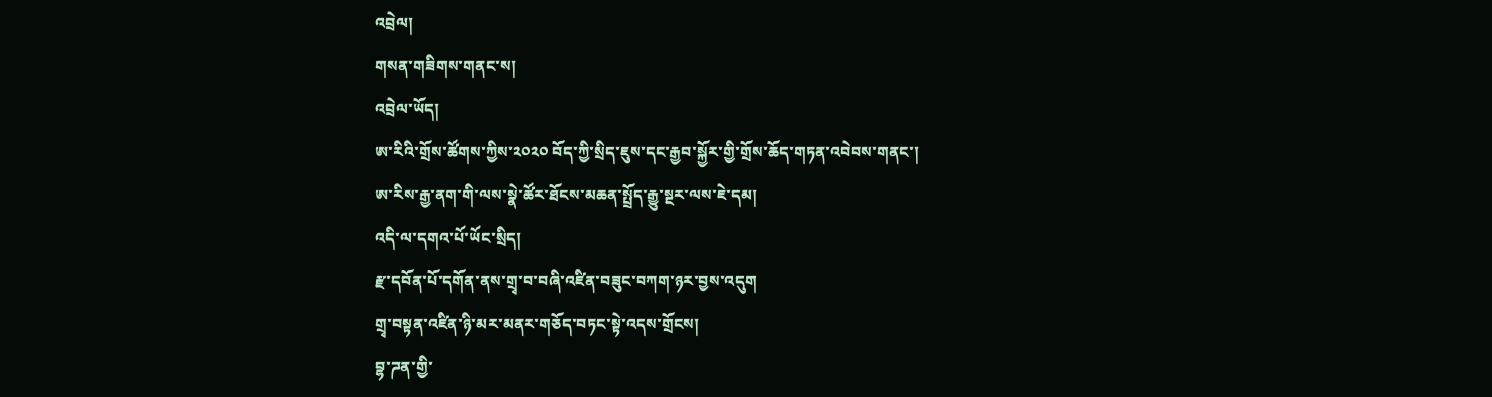འབྲེལ།
གསན་གཟིགས་གནང་ས།
འབྲེལ་ཡོད།
ཨ་རིའི་གྲོས་ཚོགས་ཀྱིས་༢༠༢༠ བོད་ཀྱི་སྲིད་ཇུས་དང་རྒྱབ་སྐྱོར་གྱི་གྲོས་ཆོད་གཏན་འབེབས་གནང་།
ཨ་རིས་རྒྱ་ནག་གི་ལས་སྣེ་ཚོར་ཐོངས་མཆན་སྤྲོད་རྒྱུ་སྔར་ལས་ཇེ་དམ།
འདི་ལ་དགའ་པོ་ཡོང་སྲིད།
རྫ་དབོན་པོ་དགོན་ནས་གྲྭ་བ་བཞི་འཛིན་བཟུང་བཀག་ཉར་བྱས་འདུག
གྲྭ་བསྟན་འཛིན་ཉི་མར་མནར་གཅོད་བཏང་སྟེ་འདས་གྲོངས།
བྷ་ཌན་གྱི་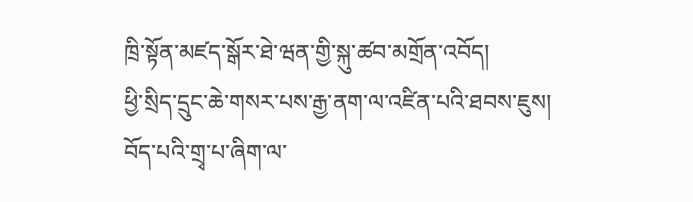ཁྲི་སྟོན་མཛད་སྒོར་ཐེ་ཝན་གྱི་སྐུ་ཚབ་མགྲོན་འབོད།
ཕྱི་སྲིད་དྲུང་ཆེ་གསར་པས་རྒྱ་ནག་ལ་འཛིན་པའི་ཐབས་ཇུས།
བོད་པའི་གྲྭ་པ་ཞིག་ལ་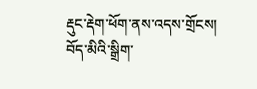རྡུང་རྡེག་ཕོག་ནས་འདས་གྲོངས།
བོད་མིའི་སྒྲིག་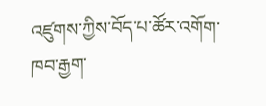འཛུགས་ཀྱིས་བོད་པ་ཚོར་འགོག་ཁབ་རྒྱག་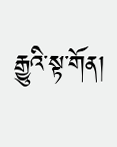རྒྱུའི་སྟ་གོན།